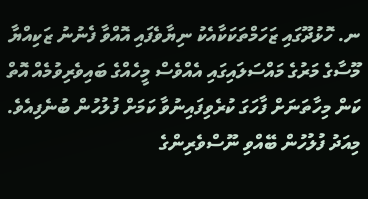ނ. ހޮޅުދޫގައި ޒަހަމްތަކަކާއެކު ނިޔާވެފައި އޮއްވާ ފެނުނު ޒަކިއްޔާ މޫސާގެ މަރުގެ މައްސަލައިގައި އެއްވެސް މީހެއްގެ ބައިވެރިވުމެއް އޮތް ކަން މިހާތަނަށް ފާހަގަ ކުރެވިފައިނުވާ ކަމަށް ފުލުހުން ބުނެފިއެވެ.
މިއަދު ފުލުހުން ބޭއްވި ނޫސްވެރިންގެ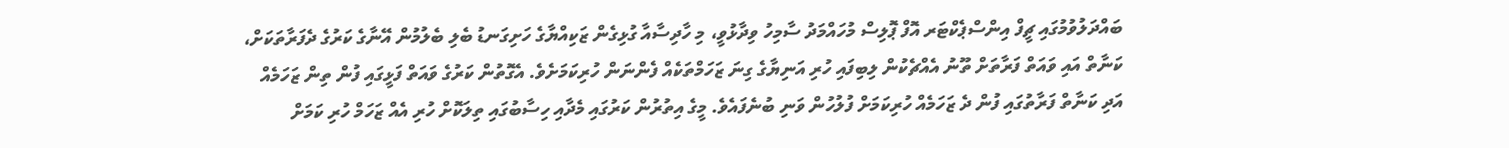ބައްދަލުވުމުގައި ޗީފް އިންސްޕެކްޓަރ އޮފް ޕޮލިސް މުހައްމަދު ސާމިހު ވިދާޅުވީ، މި ހާދިސާއާ ގުޅިގެން ޒަކިއްޔާގެ ހަށިގަނޑު ބެލި ބެލުމުން އޭނާގެ ކަރުގެ ދެފަރާތަކަށް، ކަނާތް އައި ވައަތް ފަރާތަށް ތޫނު އެއްޗެކުން ލިބިފައި ހުރި އަނިޔާގެ ގިނަ ޒަހަމްތަކެއް ފެންނަން ހުރިކަމަށެވެ. އެގޮތުން ކަރުގެ ވައަތް ފަޅީގައި ފުން ތިން ޒަހަމެއް އަދި ކަނާތް ފަރާތުގައި ފުން ދެ ޒަހަމެއް ހުރިކަމަށް ފުލުހުން ވަނި ބުނެފައެވެ. މީގެ އިތުރުން ކަރުގައި މެދާއި ހިސާބުގައި ތިލަކޮށް ހުރި އެއް ޒަހަމް ހުރި ކަމަށް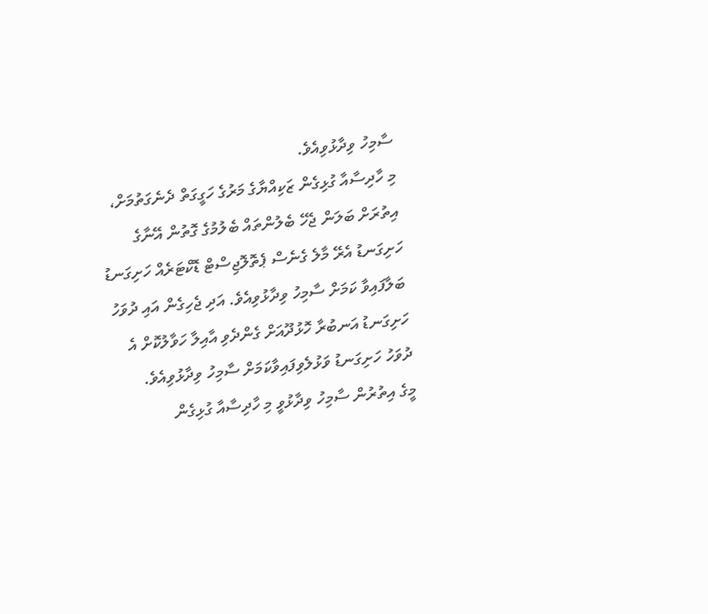ސާމިހު ވިދާޅުވިއެވެ.
މި ހާދިސާއާ ގުޅިގެން ޒަކިއްޔާގެ މަރުގެ ހަގީގަތް ދެނެގަތުމަށް، އިތުރަށް ބަލަން ޖެހޭ ބެލުންތައް ބެލުމުގެ ގޮތުން އޭނާގެ ހަށިގަނޑު އެރޭ މާލެ ގެނެސް ޕެތޮލޮޖިސްޓް ޑޮކްޓަރެއް ހަށިގަނޑު ބަލާފައިވާ ކަމަށް ސާމިހު ވިދާޅުވިއެވެ. އަދި ޖެހިގެން އައި ދުވަހު ހަށިގަނޑު އަނބުރާ ހޮޅުދޫއަށް ގެންދެވި އާއިލާ ހަވާލުކޮށް އެ ދުވަހު ހަށިގަނޑު ވަޅުލެވިފައިވާކަމަށް ސާމިހު ވިދާޅުވިއެވެ.
މީގެ އިތުރުން ސާމިހު ވިދާޅުވީ މި ހާދިސާއާ ގުޅިގެން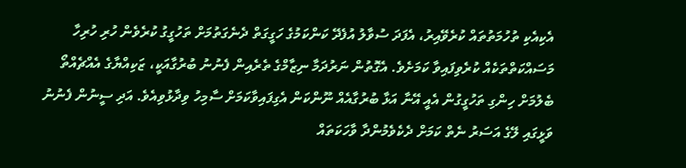އެކިއެކި ތުހުމަތުތައް ކުރެވޭއިރު، އެފަދަ ސުވާލު އުފެދޭ ކަންކަމުގެ ހަގީގަތް ދެނެގަތުމަށް ތަހުގީގު ކުރެވެން ހުރި ހުރިހާ މަސައްކަތްތަކެއް ކުރެވިފައިވާ ކަމަށެވެ. އެގޮތުން ނަރުދަމާ ނިޒާމްގެ ތެރެއިން ފެނުނު ބުރުގާއަކީ، ޒަކިއްޔާގެ އެއްޗެއްތޯ ބެލުމަށް ހިންގި ތަހުގީގުން އެއީ އޭނާ އަޅާ ބުރުގާއެއް ނޫންކަން އެގިފައިވާކަމަށް ސާމިހު ވިދާޅުވިއެވެ. އަދި ސީނުން ފެނުނު ވަޅީގައި ލޭގެ އަސަރު ނެތް ކަމަށް ދެކެވެމުންދާ ވާހަކަތައް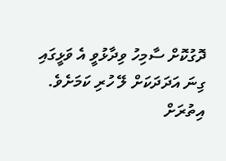ދޮގުކޮށް ސާމިހު ވިދާޅުވީ އެ ވަޅީގައި ގިނަ އަދަދަކަށް ލޭ ހުރި ކަމަށެވެ. އިތުރަށް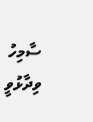ސާމިހު ވިދާޅުވީ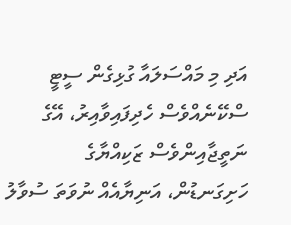އަދި މި މައްސަލައާ ގުޅިގެން ސީޓީ ސްކޭނެއްވެސް ހެދިފައިވާއިރު، އޭގެ ނަތީޖާއިންވެސް ޒަކިއްޔާގެ ހަށިގަނޑުން، އަނިޔާއެއް ނުވަތަ ސުވާލު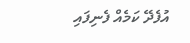އުފެދޭ ކަމެއް ފެނިފައި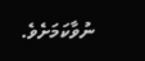ނުވާކަމަށެވެ.